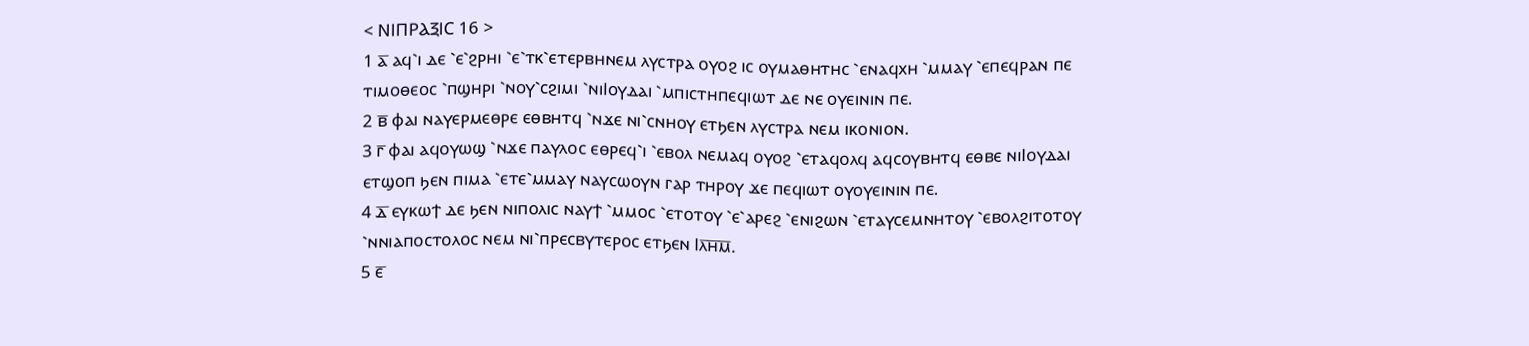< ⲚⲒⲠⲢⲀⲜⲒⲤ 16 >
1 ⲁ̅ ⲁϥ⳿ⲓ ⲇⲉ ⳿ⲉ⳿ϩⲣⲏⲓ ⳿ⲉ⳿ⲧⲕ⳿ⲉⲧⲉⲣⲃⲏⲛⲉⲙ ⲗⲩⲥⲧⲣⲁ ⲟⲩⲟϩ ⲓⲥ ⲟⲩⲙⲁⲑⲏⲧⲏⲥ ⳿ⲉⲛⲁϥⲭⲏ ⳿ⲙⲙⲁⲩ ⳿ⲉⲡⲉϥⲣⲁⲛ ⲡⲉ ⲧⲓⲙⲟⲑⲉⲟⲥ ⳿ⲡϣⲏⲣⲓ ⳿ⲛⲟⲩ⳿ⲥϩⲓⲙⲓ ⳿ⲛⲓⲒⲟⲩⲇⲁⲓ ⳿ⲙⲡⲓⲥⲧⲏⲡⲉϥⲓⲱⲧ ⲇⲉ ⲛⲉ ⲟⲩⲉⲓⲛⲓⲛ ⲡⲉ.
2 ⲃ̅ ⲫⲁⲓ ⲛⲁⲩⲉⲣⲙⲉⲑⲣⲉ ⲉⲑⲃⲏⲧϥ ⳿ⲛϫⲉ ⲛⲓ⳿ⲥⲛⲏⲟⲩ ⲉⲧϧⲉⲛ ⲗⲩⲥⲧⲣⲁ ⲛⲉⲙ ⲓⲕⲟⲛⲓⲟⲛ.
3 ⲅ̅ ⲫⲁⲓ ⲁϥⲟⲩⲱϣ ⳿ⲛϫⲉ ⲡⲁⲩⲗⲟⲥ ⲉⲑⲣⲉϥ⳿ⲓ ⳿ⲉⲃⲟⲗ ⲛⲉⲙⲁϥ ⲟⲩⲟϩ ⳿ⲉⲧⲁϥⲟⲗϥ ⲁϥⲥⲟⲩⲃⲏⲧϥ ⲉⲑⲃⲉ ⲛⲓⲒⲟⲩⲇⲁⲓ ⲉⲧϣⲟⲡ ϧⲉⲛ ⲡⲓⲙⲁ ⳿ⲉⲧⲉ⳿ⲙⲙⲁⲩ ⲛⲁⲩⲥⲱⲟⲩⲛ ⲅⲁⲣ ⲧⲏⲣⲟⲩ ϫⲉ ⲡⲉϥⲓⲱⲧ ⲟⲩⲟⲩⲉⲓⲛⲓⲛ ⲡⲉ.
4 ⲇ̅ ⲉⲩⲕⲱϯ ⲇⲉ ϧⲉⲛ ⲛⲓⲡⲟⲗⲓⲥ ⲛⲁⲩϯ ⳿ⲙⲙⲟⲥ ⳿ⲉⲧⲟⲧⲟⲩ ⳿ⲉ⳿ⲁⲣⲉϩ ⳿ⲉⲛⲓϩⲱⲛ ⳿ⲉⲧⲁⲩⲥⲉⲙⲛⲏⲧⲟⲩ ⳿ⲉⲃⲟⲗϩⲓⲧⲟⲧⲟⲩ ⳿ⲛⲛⲓⲁⲡⲟⲥⲧⲟⲗⲟⲥ ⲛⲉⲙ ⲛⲓ⳿ⲡⲣⲉⲥⲃⲩⲧⲉⲣⲟⲥ ⲉⲧϧⲉⲛ Ⲓⲗ̅ⲏ̅ⲙ̅.
5 ⲉ̅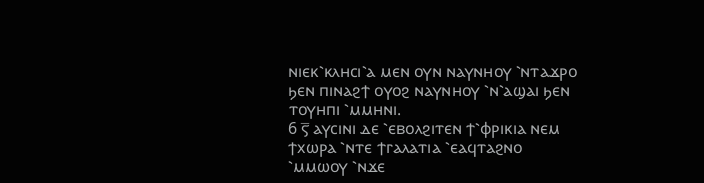ⲛⲓⲉⲕ⳿ⲕⲗⲏⲥⲓ⳿ⲁ ⲙⲉⲛ ⲟⲩⲛ ⲛⲁⲩⲛⲏⲟⲩ ⳿ⲛⲧⲁϫⲣⲟ ϧⲉⲛ ⲡⲓⲛⲁϩϯ ⲟⲩⲟϩ ⲛⲁⲩⲛⲏⲟⲩ ⳿ⲛ⳿ⲁϣⲁⲓ ϧⲉⲛ ⲧⲟⲩⲏⲡⲓ ⳿ⲙⲙⲏⲛⲓ.
6 ⲋ̅ ⲁⲩⲥⲓⲛⲓ ⲇⲉ ⳿ⲉⲃⲟⲗϩⲓⲧⲉⲛ ϯ⳿ⲫⲣⲓⲕⲓⲁ ⲛⲉⲙ ϯⲭⲱⲣⲁ ⳿ⲛⲧⲉ ϯⲅⲁⲗⲁⲧⲓⲁ ⳿ⲉⲁϥⲧⲁϩⲛⲟ ⳿ⲙⲙⲱⲟⲩ ⳿ⲛϫⲉ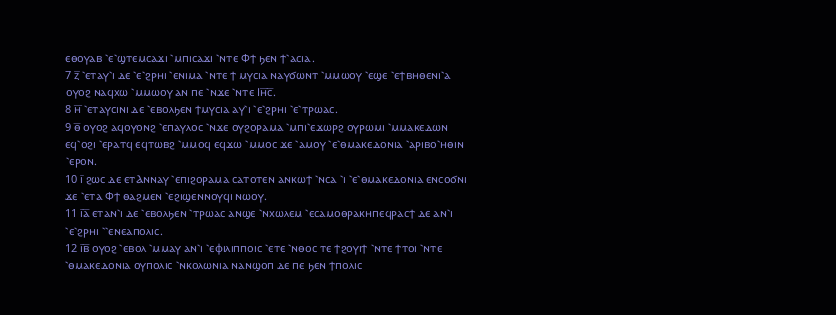ⲉⲑⲟⲩⲁⲃ ⳿ⲉ⳿ϣⲧⲉⲙⲥⲁϫⲓ ⳿ⲙⲡⲓⲥⲁϫⲓ ⳿ⲛⲧⲉ Ⲫϯ ϧⲉⲛ ϯ⳿ⲁⲥⲓⲁ.
7 ⲍ̅ ⳿ⲉⲧⲁⲩ⳿ⲓ ⲇⲉ ⳿ⲉ⳿ϩⲣⲏⲓ ⳿ⲉⲛⲓⲙⲁ ⳿ⲛⲧⲉ ϯ ⲙⲩⲥⲓⲁ ⲛⲁⲩϭⲱⲛⲧ ⳿ⲙⲙⲱⲟⲩ ⳿ⲉϣⲉ ⳿ⲉϯⲃⲏⲑⲉⲛⲓ⳿ⲁ ⲟⲩⲟϩ ⲛⲁϥⲭⲱ ⳿ⲙⲙⲱⲟⲩ ⲁⲛ ⲡⲉ ⳿ⲛϫⲉ ⳿ⲛⲧⲉ Ⲓⲏ̅ⲥ̅.
8 ⲏ̅ ⳿ⲉⲧⲁⲩⲥⲓⲛⲓ ⲇⲉ ⳿ⲉⲃⲟⲗϧⲉⲛ ϯⲙⲩⲥⲓⲁ ⲁⲩ⳿ⲓ ⳿ⲉ⳿ϩⲣⲏⲓ ⳿ⲉ⳿ⲧⲣⲱⲁⲥ.
9 ⲑ̅ ⲟⲩⲟϩ ⲁϥⲟⲩⲟⲛϩ ⳿ⲉⲡⲁⲩⲗⲟⲥ ⳿ⲛϫⲉ ⲟⲩϩⲟⲣⲁⲙⲁ ⳿ⲙⲡⲓ⳿ⲉϫⲱⲣϩ ⲟⲩⲣⲱⲙⲓ ⳿ⲙⲙⲁⲕⲉⲇⲱⲛ ⲉϥ⳿ⲟϩⲓ ⳿ⲉⲣⲁⲧϥ ⲉϥⲧⲱⲃϩ ⳿ⲙⲙⲟϥ ⲉϥϫⲱ ⳿ⲙⲙⲟⲥ ϫⲉ ⳿ⲁⲙⲟⲩ ⳿ⲉ⳿ⲑⲙⲁⲕⲉⲇⲟⲛⲓⲁ ⳿ⲁⲣⲓⲃⲟ⳿ⲏⲑⲓⲛ ⳿ⲉⲣⲟⲛ.
10 ⲓ̅ ϩⲱⲥ ⲇⲉ ⲉⲧⲀⲛⲛⲁⲩ ⳿ⲉⲡⲓϩⲟⲣⲁⲙⲁ ⲥⲁⲧⲟⲧⲉⲛ ⲁⲛⲕⲱϯ ⳿ⲛⲥⲁ ⳿ⲓ ⳿ⲉ⳿ⲑⲙⲁⲕⲉⲇⲟⲛⲓⲁ ⲉⲛⲥⲟϭⲛⲓ ϫⲉ ⳿ⲉⲧⲁ Ⲫϯ ⲑⲁϩⲙⲉⲛ ⳿ⲉϩⲓϣⲉⲛⲛⲟⲩϥⲓ ⲛⲱⲟⲩ.
11 ⲓ̅ⲁ̅ ⲉⲧⲁⲛ⳿ⲓ ⲇⲉ ⳿ⲉⲃⲟⲗϧⲉⲛ ⳿ⲧⲣⲱⲁⲥ ⲁⲛϣⲉ ⳿ⲛⲭⲱⲗⲉⲙ ⳿ⲉⲥⲁⲙⲟⲑⲣⲁⲕⲏⲡⲉϥⲣⲁⲥϯ ⲇⲉ ⲁⲛ⳿ⲓ ⳿ⲉ⳿ϩⲣⲏⲓ ⳿⳿ⲉⲛⲉⲁⲡⲟⲗⲓⲥ.
12 ⲓ̅ⲃ̅ ⲟⲩⲟϩ ⳿ⲉⲃⲟⲗ ⳿ⲙⲙⲁⲩ ⲁⲛ⳿ⲓ ⳿ⲉⲫⲓⲗⲓⲡⲡⲟⲓⲥ ⳿ⲉⲧⲉ ⳿ⲛⲑⲟⲥ ⲧⲉ ϯϩⲟⲩⲓϯ ⳿ⲛⲧⲉ ϯⲧⲟⲓ ⳿ⲛⲧⲉ ⳿ⲑⲙⲁⲕⲉⲇⲟⲛⲓⲁ ⲟⲩⲡⲟⲗⲓⲥ ⳿ⲛⲕⲟⲗⲱⲛⲓⲁ ⲛⲁⲛϣⲟⲡ ⲇⲉ ⲡⲉ ϧⲉⲛ ϯⲡⲟⲗⲓⲥ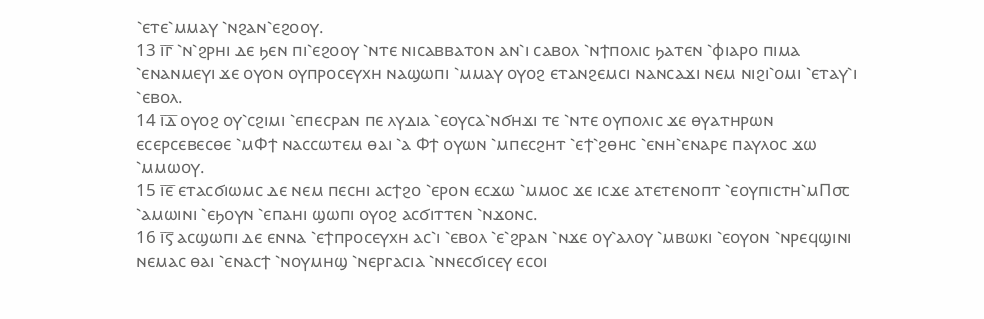⳿ⲉⲧⲉ⳿ⲙⲙⲁⲩ ⳿ⲛϩⲁⲛ⳿ⲉϩⲟⲟⲩ.
13 ⲓ̅ⲅ̅ ⳿ⲛ⳿ϩⲣⲏⲓ ⲇⲉ ϧⲉⲛ ⲡⲓ⳿ⲉϩⲟⲟⲩ ⳿ⲛⲧⲉ ⲛⲓⲥⲁⲃⲃⲁⲧⲟⲛ ⲁⲛ⳿ⲓ ⲥⲁⲃⲟⲗ ⳿ⲛϯⲡⲟⲗⲓⲥ ϧⲁⲧⲉⲛ ⳿ⲫⲓⲁⲣⲟ ⲡⲓⲙⲁ ⳿ⲉⲛⲁⲛⲙⲉⲩⲓ ϫⲉ ⲟⲩⲟⲛ ⲟⲩⲡⲣⲟⲥⲉⲩⲭⲏ ⲛⲁϣⲱⲡⲓ ⳿ⲙⲙⲁⲩ ⲟⲩⲟϩ ⲉⲧⲁⲛϩⲉⲙⲥⲓ ⲛⲁⲛⲥⲁϫⲓ ⲛⲉⲙ ⲛⲓϩⲓ⳿ⲟⲙⲓ ⳿ⲉⲧⲁⲩ⳿ⲓ ⳿ⲉⲃⲟⲗ.
14 ⲓ̅ⲇ̅ ⲟⲩⲟϩ ⲟⲩ⳿ⲥϩⲓⲙⲓ ⳿ⲉⲡⲉⲥⲣⲁⲛ ⲡⲉ ⲗⲩⲇⲓⲁ ⳿ⲉⲟⲩⲥⲁ⳿ⲛϭⲏϫⲓ ⲧⲉ ⳿ⲛⲧⲉ ⲟⲩⲡⲟⲗⲓⲥ ϫⲉ ⲑⲩⲁⲧⲏⲣⲱⲛ ⲉⲥⲉⲣⲥⲉⲃⲉⲥⲑⲉ ⳿ⲙⲪϯ ⲛⲁⲥⲥⲱⲧⲉⲙ ⲑⲁⲓ ⳿ⲁ Ⲫϯ ⲟⲩⲱⲛ ⳿ⲙⲡⲉⲥϩⲏⲧ ⳿ⲉϯ⳿ϩⲑⲏⲥ ⳿ⲉⲛⲏ⳿ⲉⲛⲁⲣⲉ ⲡⲁⲩⲗⲟⲥ ϫⲱ ⳿ⲙⲙⲱⲟⲩ.
15 ⲓ̅ⲉ̅ ⲉⲧⲁⲥϭⲓⲱⲙⲥ ⲇⲉ ⲛⲉⲙ ⲡⲉⲥⲏⲓ ⲁⲥϯϩⲟ ⳿ⲉⲣⲟⲛ ⲉⲥϫⲱ ⳿ⲙⲙⲟⲥ ϫⲉ ⲓⲥϫⲉ ⲁⲧⲉⲧⲉⲛⲟⲡⲧ ⳿ⲉⲟⲩⲡⲓⲥⲧⲏ⳿ⲙⲠ⳪ ⳿ⲁⲙⲱⲓⲛⲓ ⳿ⲉϧⲟⲩⲛ ⳿ⲉⲡⲁⲏⲓ ϣⲱⲡⲓ ⲟⲩⲟϩ ⲁⲥϭⲓⲧⲧⲉⲛ ⳿ⲛϫⲟⲛⲥ.
16 ⲓ̅ⲋ̅ ⲁⲥϣⲱⲡⲓ ⲇⲉ ⲉⲛⲛⲁ ⳿ⲉϯⲡⲣⲟⲥⲉⲩⲭⲏ ⲁⲥ⳿ⲓ ⳿ⲉⲃⲟⲗ ⳿ⲉ⳿ϩⲣⲁⲛ ⳿ⲛϫⲉ ⲟⲩ⳿ⲁⲗⲟⲩ ⳿ⲙⲃⲱⲕⲓ ⳿ⲉⲟⲩⲟⲛ ⳿ⲛⲣⲉϥϣⲓⲛⲓ ⲛⲉⲙⲁⲥ ⲑⲁⲓ ⳿ⲉⲛⲁⲥϯ ⳿ⲛⲟⲩⲙⲏϣ ⳿ⲛⲉⲣⲅⲁⲥⲓⲁ ⳿ⲛⲛⲉⲥϭⲓⲥⲉⲩ ⲉⲥⲟⲓ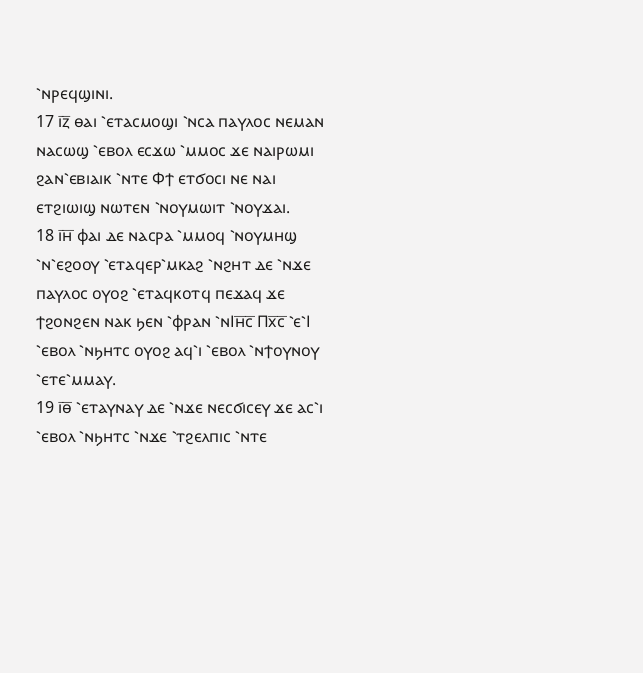⳿ⲛⲣⲉϥϣⲓⲛⲓ.
17 ⲓ̅ⲍ̅ ⲑⲁⲓ ⳿ⲉⲧⲁⲥⲙⲟϣⲓ ⳿ⲛⲥⲁ ⲡⲁⲩⲗⲟⲥ ⲛⲉⲙⲁⲛ ⲛⲁⲥⲱϣ ⳿ⲉⲃⲟⲗ ⲉⲥϫⲱ ⳿ⲙⲙⲟⲥ ϫⲉ ⲛⲁⲓⲣⲱⲙⲓ ϩⲁⲛ⳿ⲉⲃⲓⲁⲓⲕ ⳿ⲛⲧⲉ Ⲫϯ ⲉⲧϭⲟⲥⲓ ⲛⲉ ⲛⲁⲓ ⲉⲧϩⲓⲱⲓϣ ⲛⲱⲧⲉⲛ ⳿ⲛⲟⲩⲙⲱⲓⲧ ⳿ⲛⲟⲩϫⲁⲓ.
18 ⲓ̅ⲏ̅ ⲫⲁⲓ ⲇⲉ ⲛⲁⲥⲣⲁ ⳿ⲙⲙⲟϥ ⳿ⲛⲟⲩⲙⲏϣ ⳿ⲛ⳿ⲉϩⲟⲟⲩ ⳿ⲉⲧⲁϥⲉⲣ⳿ⲙⲕⲁϩ ⳿ⲛϩⲏⲧ ⲇⲉ ⳿ⲛϫⲉ ⲡⲁⲩⲗⲟⲥ ⲟⲩⲟϩ ⳿ⲉⲧⲁϥⲕⲟⲧϥ ⲡⲉϫⲁϥ ϫⲉ ϯϩⲟⲛϩⲉⲛ ⲛⲁⲕ ϧⲉⲛ ⳿ⲫⲣⲁⲛ ⳿ⲛⲒⲏ̅ⲥ̅ Ⲡⲭ̅ⲥ̅ ⳿ⲉ⳿Ⲓ ⳿ⲉⲃⲟⲗ ⳿ⲛϧⲏⲧⲥ ⲟⲩⲟϩ ⲁϥ⳿ⲓ ⳿ⲉⲃⲟⲗ ⳿ⲛϯⲟⲩⲛⲟⲩ ⳿ⲉⲧⲉ⳿ⲙⲙⲁⲩ.
19 ⲓ̅ⲑ̅ ⳿ⲉⲧⲁⲩⲛⲁⲩ ⲇⲉ ⳿ⲛϫⲉ ⲛⲉⲥϭⲓⲥⲉⲩ ϫⲉ ⲁⲥ⳿ⲓ ⳿ⲉⲃⲟⲗ ⳿ⲛϧⲏⲧⲥ ⳿ⲛϫⲉ ⳿ⲧϩⲉⲗⲡⲓⲥ ⳿ⲛⲧⲉ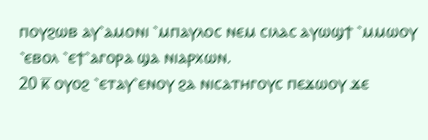ⲡⲟⲩϩⲱⲃ ⲁⲩ⳿ⲁⲙⲟⲛⲓ ⳿ⲙⲡⲁⲩⲗⲟⲥ ⲛⲉⲙ ⲥⲓⲗⲁⲥ ⲁⲩⲱϣϯ ⳿ⲙⲙⲱⲟⲩ ⳿ⲉⲃⲟⲗ ⳿ⲉϯ⳿ⲁⲅⲟⲣⲁ ϣⲁ ⲛⲓⲁⲣⲭⲱⲛ.
20 ⲕ̅ ⲟⲩⲟϩ ⳿ⲉⲧⲁⲩ⳿ⲉⲛⲟⲩ ϩⲁ ⲛⲓⲥⲁⲧⲏⲅⲟⲩⲥ ⲡⲉϫⲱⲟⲩ ϫⲉ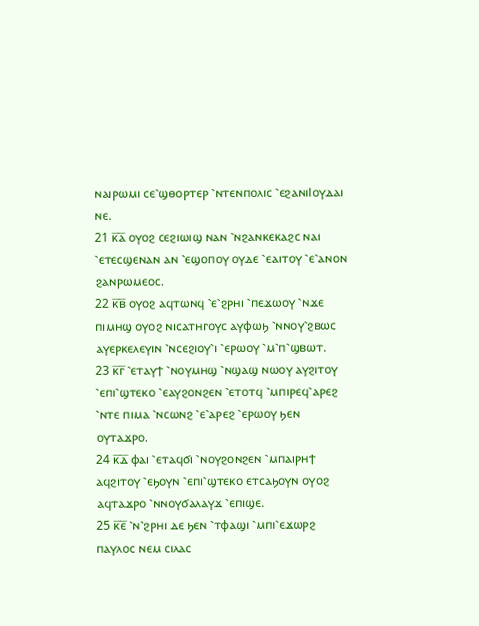ⲛⲁⲓⲣⲱⲙⲓ ⲥⲉ⳿ϣⲑⲟⲣⲧⲉⲣ ⳿ⲛⲧⲉⲛⲡⲟⲗⲓⲥ ⳿ⲉϩⲁⲛⲓⲒⲟⲩⲇⲁⲓ ⲛⲉ.
21 ⲕ̅ⲁ̅ ⲟⲩⲟϩ ⲥⲉϩⲓⲱⲓϣ ⲛⲁⲛ ⳿ⲛϩⲁⲛⲕⲉⲕⲁϩⲥ ⲛⲁⲓ ⳿ⲉⲧⲉⲥϣⲉⲛⲁⲛ ⲁⲛ ⳿ⲉϣⲟⲡⲟⲩ ⲟⲩⲇⲉ ⳿ⲉⲁⲓⲧⲟⲩ ⳿ⲉ⳿ⲁⲛⲟⲛ ϩⲁⲛⲣⲱⲙⲉⲟⲥ.
22 ⲕ̅ⲃ̅ ⲟⲩⲟϩ ⲁϥⲧⲱⲛϥ ⳿ⲉ⳿ϩⲣⲏⲓ ⳿ⲡⲉϫⲱⲟⲩ ⳿ⲛϫⲉ ⲡⲓⲙⲏϣ ⲟⲩⲟϩ ⲛⲓⲥⲁⲧⲏⲅⲟⲩⲥ ⲁⲩⲫⲱϧ ⳿ⲛⲛⲟⲩ⳿ϩⲃⲱⲥ ⲁⲩⲉⲣⲕⲉⲗⲉⲩⲓⲛ ⳿ⲛⲥⲉϩⲓⲟⲩ⳿ⲓ ⳿ⲉⲣⲱⲟⲩ ⳿ⲙ⳿ⲡ⳿ϣⲃⲱⲧ.
23 ⲕ̅ⲅ̅ ⳿ⲉⲧⲁⲩϯ ⳿ⲛⲟⲩⲙⲏϣ ⳿ⲛϣⲁϣ ⲛⲱⲟⲩ ⲁⲩϩⲓⲧⲟⲩ ⳿ⲉⲡⲓ⳿ϣⲧⲉⲕⲟ ⳿ⲉⲁⲩϩⲟⲛϩⲉⲛ ⳿ⲉⲧⲟⲧϥ ⳿ⲙⲡⲓⲣⲉϥ⳿ⲁⲣⲉϩ ⳿ⲛⲧⲉ ⲡⲓⲙⲁ ⳿ⲛⲥⲱⲛϩ ⳿ⲉ⳿ⲁⲣⲉϩ ⳿ⲉⲣⲱⲟⲩ ϧⲉⲛ ⲟⲩⲧⲁϫⲣⲟ.
24 ⲕ̅ⲇ̅ ⲫⲁⲓ ⳿ⲉⲧⲁϥϭⲓ ⳿ⲛⲟⲩϩⲟⲛϩⲉⲛ ⳿ⲙⲡⲁⲓⲣⲏϯ ⲁϥϩⲓⲧⲟⲩ ⳿ⲉϧⲟⲩⲛ ⳿ⲉⲡⲓ⳿ϣⲧⲉⲕⲟ ⲉⲧⲥⲁϧⲟⲩⲛ ⲟⲩⲟϩ ⲁϥⲧⲁϫⲣⲟ ⳿ⲛⲛⲟⲩϭⲁⲗⲁⲩϫ ⳿ⲉⲡⲓϣⲉ.
25 ⲕ̅ⲉ̅ ⳿ⲛ⳿ϩⲣⲏⲓ ⲇⲉ ϧⲉⲛ ⳿ⲧⲫⲁϣⲓ ⳿ⲙⲡⲓ⳿ⲉϫⲱⲣϩ ⲡⲁⲩⲗⲟⲥ ⲛⲉⲙ ⲥⲓⲗⲁⲥ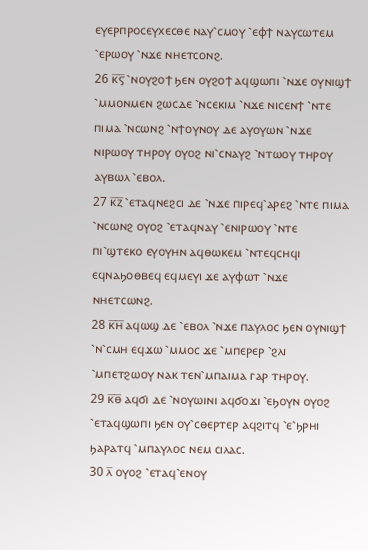ⲉⲩⲉⲣⲡⲣⲟⲥⲉⲩⲭⲉⲥⲑⲉ ⲛⲁⲩ⳿ⲥⲙⲟⲩ ⳿ⲉⲫϯ ⲛⲁⲩⲥⲱⲧⲉⲙ ⳿ⲉⲣⲱⲟⲩ ⳿ⲛϫⲉ ⲛⲏⲉⲧⲥⲟⲛϩ.
26 ⲕ̅ⲋ̅ ⳿ⲛⲟⲩϩⲟϯ ϧⲉⲛ ⲟⲩϩⲟϯ ⲁϥϣⲱⲡⲓ ⳿ⲛϫⲉ ⲟⲩⲛⲓϣϯ ⳿ⲙⲙⲟⲛⲙⲉⲛ ϩⲱⲥⲇⲉ ⳿ⲛⲥⲉⲕⲓⲙ ⳿ⲛϫⲉ ⲛⲓⲥⲉⲛϯ ⳿ⲛⲧⲉ ⲡⲓⲙⲁ ⳿ⲛⲥⲱⲛϩ ⳿ⲛϯⲟⲩⲛⲟⲩ ⲇⲉ ⲁⲩⲟⲩⲱⲛ ⳿ⲛϫⲉ ⲛⲓⲣⲱⲟⲩ ⲧⲏⲣⲟⲩ ⲟⲩⲟϩ ⲛⲓ⳿ⲥⲛⲁⲩϩ ⳿ⲛⲧⲱⲟⲩ ⲧⲏⲣⲟⲩ ⲁⲩⲃⲱⲗ ⳿ⲉⲃⲟⲗ.
27 ⲕ̅ⲍ̅ ⳿ⲉⲧⲁϥⲛⲉϩⲥⲓ ⲇⲉ ⳿ⲛϫⲉ ⲡⲓⲣⲉϥ⳿ⲁⲣⲉϩ ⳿ⲛⲧⲉ ⲡⲓⲙⲁ ⳿ⲛⲥⲱⲛϩ ⲟⲩⲟϩ ⳿ⲉⲧⲁϥⲛⲁⲩ ⳿ⲉⲛⲓⲣⲱⲟⲩ ⳿ⲛⲧⲉ ⲡⲓ⳿ϣⲧⲉⲕⲟ ⲉⲩⲟⲩⲏⲛ ⲁϥⲑⲱⲕⲉⲙ ⳿ⲛⲧⲉϥⲥⲏϥⲓ ⲉϥⲛⲁϧⲟⲑⲃⲉϥ ⲉϥⲙⲉⲩⲓ ϫⲉ ⲁⲩⲫⲱⲧ ⳿ⲛϫⲉ ⲛⲏⲉⲧⲥⲱⲛϩ.
28 ⲕ̅ⲏ̅ ⲁϥⲱϣ ⲇⲉ ⳿ⲉⲃⲟⲗ ⳿ⲛϫⲉ ⲡⲁⲩⲗⲟⲥ ϧⲉⲛ ⲟⲩⲛⲓϣϯ ⳿ⲛ⳿ⲥⲙⲏ ⲉϥϫⲱ ⳿ⲙⲙⲟⲥ ϫⲉ ⳿ⲙⲡⲉⲣⲉⲣ ⳿ϩⲗⲓ ⳿ⲙⲡⲉⲧϩⲱⲟⲩ ⲛⲁⲕ ⲧⲉⲛ⳿ⲙⲡⲁⲓⲙⲁ ⲅⲁⲣ ⲧⲏⲣⲟⲩ.
29 ⲕ̅ⲑ̅ ⲁϥϭⲓ ⲇⲉ ⳿ⲛⲟⲩⲱⲓⲛⲓ ⲁϥϭⲟϫⲓ ⳿ⲉϧⲟⲩⲛ ⲟⲩⲟϩ ⳿ⲉⲧⲁϥϣⲱⲡⲓ ϧⲉⲛ ⲟⲩ⳿ⲥⲑⲉⲣⲧⲉⲣ ⲁϥϩⲓⲧϥ ⳿ⲉ⳿ϧⲣⲏⲓ ϧⲁⲣⲁⲧϥ ⳿ⲙⲡⲁⲩⲗⲟⲥ ⲛⲉⲙ ⲥⲓⲗⲁⲥ.
30 ⲗ̅ ⲟⲩⲟϩ ⳿ⲉⲧⲁϥ⳿ⲉⲛⲟⲩ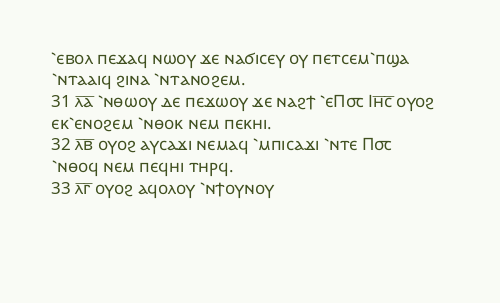⳿ⲉⲃⲟⲗ ⲡⲉϫⲁϥ ⲛⲱⲟⲩ ϫⲉ ⲛⲁϭⲓⲥⲉⲩ ⲟⲩ ⲡⲉⲧⲥⲉⲙ⳿ⲡϣⲁ ⳿ⲛⲧⲁⲁⲓϥ ϩⲓⲛⲁ ⳿ⲛⲧⲁⲛⲟϩⲉⲙ.
31 ⲗ̅ⲁ̅ ⳿ⲛⲑⲱⲟⲩ ⲇⲉ ⲡⲉϫⲱⲟⲩ ϫⲉ ⲛⲁϩϯ ⳿ⲉⲠ⳪ Ⲓⲏ̅ⲥ̅ ⲟⲩⲟϩ ⲉⲕ⳿ⲉⲛⲟϩⲉⲙ ⳿ⲛⲑⲟⲕ ⲛⲉⲙ ⲡⲉⲕⲏⲓ.
32 ⲗ̅ⲃ̅ ⲟⲩⲟϩ ⲁⲩⲥⲁϫⲓ ⲛⲉⲙⲁϥ ⳿ⲙⲡⲓⲥⲁϫⲓ ⳿ⲛⲧⲉ Ⲡ⳪ ⳿ⲛⲑⲟϥ ⲛⲉⲙ ⲡⲉϥⲏⲓ ⲧⲏⲣϥ.
33 ⲗ̅ⲅ̅ ⲟⲩⲟϩ ⲁϥⲟⲗⲟⲩ ⳿ⲛϯⲟⲩⲛⲟⲩ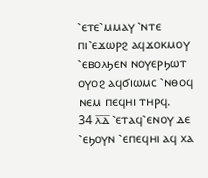⳿ⲉⲧⲉ⳿ⲙⲙⲁⲩ ⳿ⲛⲧⲉ ⲡⲓ⳿ⲉϫⲱⲣϩ ⲁϥϫⲟⲕⲙⲟⲩ ⳿ⲉⲃⲟⲗϧⲉⲛ ⲛⲟⲩⲉⲣϧⲱⲧ ⲟⲩⲟϩ ⲁϥϭⲓⲱⲙⲥ ⳿ⲛⲑⲟϥ ⲛⲉⲙ ⲡⲉϥⲏⲓ ⲧⲏⲣϥ.
34 ⲗ̅ⲇ̅ ⳿ⲉⲧⲁϥ⳿ⲉⲛⲟⲩ ⲇⲉ ⳿ⲉϧⲟⲩⲛ ⳿ⲉⲡⲉϥⲏⲓ ⲁϥ ⲭⲁ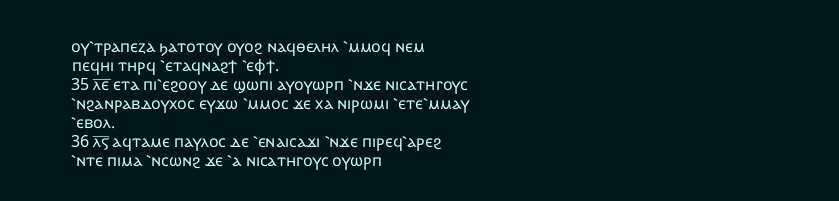ⲟⲩ⳿ⲧⲣⲁⲡⲉⲍⲁ ϧⲁⲧⲟⲧⲟⲩ ⲟⲩⲟϩ ⲛⲁϥⲑⲉⲗⲏⲗ ⳿ⲙⲙⲟϥ ⲛⲉⲙ ⲡⲉϥⲏⲓ ⲧⲏⲣϥ ⳿ⲉⲧⲁϥⲛⲁϩϯ ⳿ⲉⲫϯ.
35 ⲗ̅ⲉ̅ ⲉⲧⲁ ⲡⲓ⳿ⲉϩⲟⲟⲩ ⲇⲉ ϣⲱⲡⲓ ⲁⲩⲟⲩⲱⲣⲡ ⳿ⲛϫⲉ ⲛⲓⲥⲁⲧⲏⲅⲟⲩⲥ ⳿ⲛϩⲁⲛⲣⲁⲃⲇⲟⲩⲭⲟⲥ ⲉⲩϫⲱ ⳿ⲙⲙⲟⲥ ϫⲉ ⲭⲁ ⲛⲓⲣⲱⲙⲓ ⳿ⲉⲧⲉ⳿ⲙⲙⲁⲩ ⳿ⲉⲃⲟⲗ.
36 ⲗ̅ⲋ̅ ⲁϥⲧⲁⲙⲉ ⲡⲁⲩⲗⲟⲥ ⲇⲉ ⳿ⲉⲛⲁⲓⲥⲁϫⲓ ⳿ⲛϫⲉ ⲡⲓⲣⲉϥ⳿ⲁⲣⲉϩ ⳿ⲛⲧⲉ ⲡⲓⲙⲁ ⳿ⲛⲥⲱⲛϩ ϫⲉ ⳿ⲁ ⲛⲓⲥⲁⲧⲏⲅⲟⲩⲥ ⲟⲩⲱⲣⲡ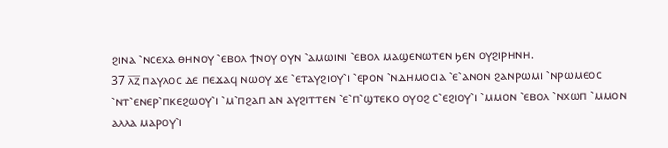ϩⲓⲛⲁ ⳿ⲛⲥⲉⲭⲁ ⲑⲏⲛⲟⲩ ⳿ⲉⲃⲟⲗ ϯⲛⲟⲩ ⲟⲩⲛ ⳿ⲁⲙⲱⲓⲛⲓ ⳿ⲉⲃⲟⲗ ⲙⲁϣⲉⲛⲱⲧⲉⲛ ϧⲉⲛ ⲟⲩϩⲓⲣⲏⲛⲏ.
37 ⲗ̅ⲍ̅ ⲡⲁⲩⲗⲟⲥ ⲇⲉ ⲡⲉϫⲁϥ ⲛⲱⲟⲩ ϫⲉ ⳿ⲉⲧⲁⲩϩⲓⲟⲩ⳿ⲓ ⳿ⲉⲣⲟⲛ ⳿ⲛⲇⲏⲙⲟⲥⲓⲁ ⳿ⲉ⳿ⲁⲛⲟⲛ ϩⲁⲛⲣⲱⲙⲓ ⳿ⲛⲣⲱⲙⲉⲟⲥ ⳿ⲛⲧ⳿ⲉⲛⲉⲣ⳿ⲡⲕⲉϩⲱⲟⲩ⳿ⲓ ⳿ⲙ⳿ⲡϩⲁⲡ ⲁⲛ ⲁⲩϩⲓⲧⲧⲉⲛ ⳿ⲉ⳿ⲡ⳿ϣⲧⲉⲕⲟ ⲟⲩⲟϩ ⲥ⳿ⲉϩⲓⲟⲩ⳿ⲓ ⳿ⲙⲙⲟⲛ ⳿ⲉⲃⲟⲗ ⳿ⲛⲭⲱⲡ ⳿ⲙⲙⲟⲛ ⲁⲗⲗⲁ ⲙⲁⲣⲟⲩ⳿ⲓ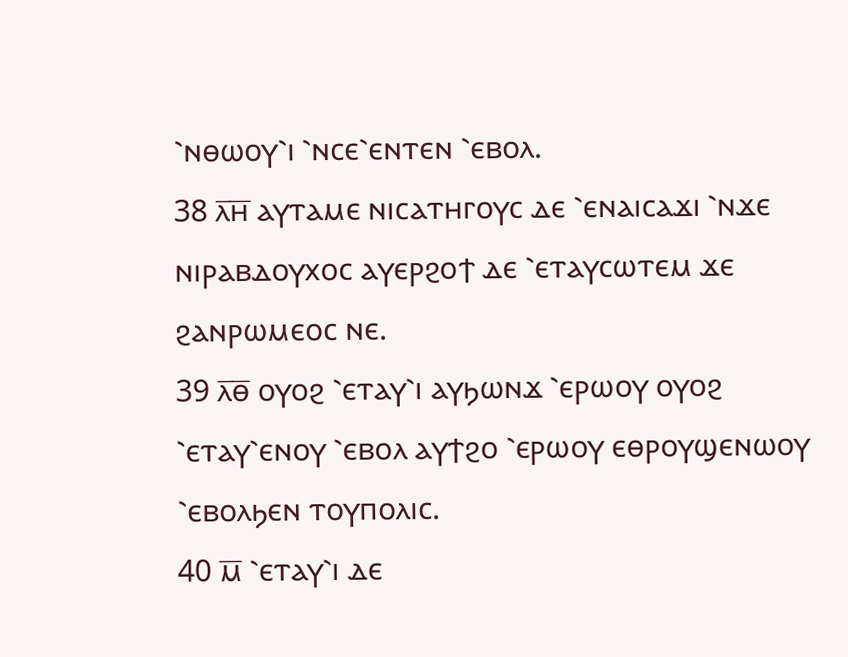⳿ⲛⲑⲱⲟⲩ⳿ⲓ ⳿ⲛⲥⲉ⳿ⲉⲛⲧⲉⲛ ⳿ⲉⲃⲟⲗ.
38 ⲗ̅ⲏ̅ ⲁⲩⲧⲁⲙⲉ ⲛⲓⲥⲁⲧⲏⲅⲟⲩⲥ ⲇⲉ ⳿ⲉⲛⲁⲓⲥⲁϫⲓ ⳿ⲛϫⲉ ⲛⲓⲣⲁⲃⲇⲟⲩⲭⲟⲥ ⲁⲩⲉⲣϩⲟϯ ⲇⲉ ⳿ⲉⲧⲁⲩⲥⲱⲧⲉⲙ ϫⲉ ϩⲁⲛⲣⲱⲙⲉⲟⲥ ⲛⲉ.
39 ⲗ̅ⲑ̅ ⲟⲩⲟϩ ⳿ⲉⲧⲁⲩ⳿ⲓ ⲁⲩϧⲱⲛϫ ⳿ⲉⲣⲱⲟⲩ ⲟⲩⲟϩ ⳿ⲉⲧⲁⲩ⳿ⲉⲛⲟⲩ ⳿ⲉⲃⲟⲗ ⲁⲩϯϩⲟ ⳿ⲉⲣⲱⲟⲩ ⲉⲑⲣⲟⲩϣⲉⲛⲱⲟⲩ ⳿ⲉⲃⲟⲗϧⲉⲛ ⲧⲟⲩⲡⲟⲗⲓⲥ.
40 ⲙ̅ ⳿ⲉⲧⲁⲩ⳿ⲓ ⲇⲉ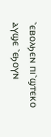⳿ⲉⲃⲟⲗϧⲉⲛ ⲡⲓ⳿ϣⲧⲉⲕⲟ ⲁⲩϣⲉ ⳿ⲉϧⲟⲩⲛ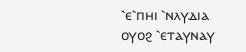⳿ⲉ⳿ⲡⲏⲓ ⳿ⲛⲗⲩⲇⲓⲁ ⲟⲩⲟϩ ⳿ⲉⲧⲁⲩⲛⲁⲩ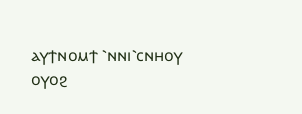ⲁⲩϯⲛⲟⲙϯ ⳿ⲛⲛⲓ⳿ⲥⲛⲏⲟⲩ ⲟⲩⲟϩ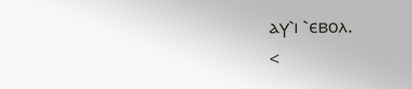ⲁⲩ⳿ⲓ ⳿ⲉⲃⲟⲗ.
<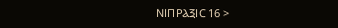ⲚⲒⲠⲢⲀⲜⲒⲤ 16 >